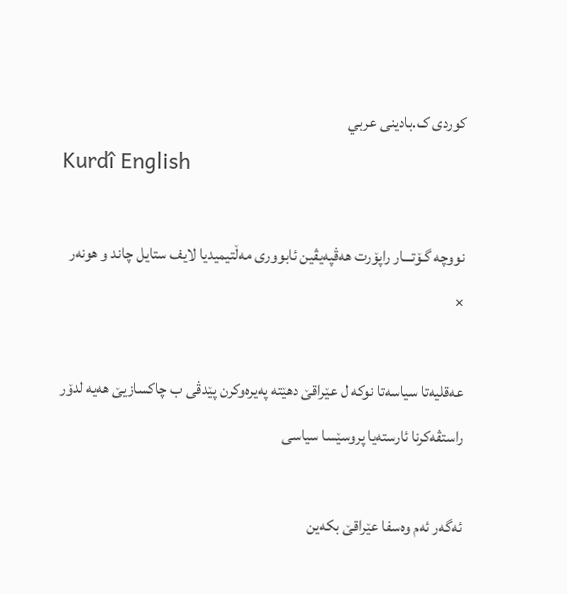كوردی ک.بادینی عربي
Kurdî English

نووچە گـۆتـــار راپۆرت هه‌ڤپه‌یڤین ئابووری مه‌ڵتیمیدیا لایف ستایل چاند و هونەر
×

عەقلیه‌تا سیاسه‌تا نوکه ل عێراقێ دهێته په‌یره‌وکرن پێدڤی ب چاکسازیێ هه‌یه لدۆر راستڤه‌کرنا ئارسته‌یا پروسێسا سیاسی

ئه‌گه‌ر ئه‌م وه‌سفا عێراقێ بكه‌ین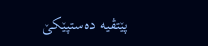پێتڤیه ده‌ستپێکێ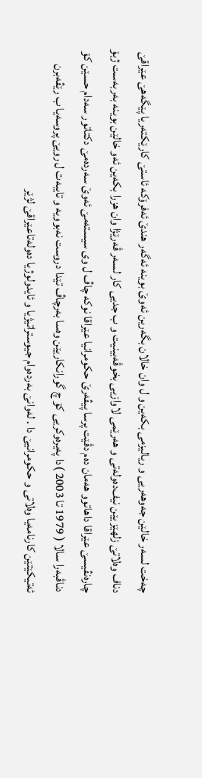چه‌خت لسه‌ر خالێن جه‌وهه‌ریی و ریالیزمی بکه‌ین و ل وان خالان بگه‌رین ئه‌وێ بوینه‌ ئه‌گه‌ر هندێ ئه‌فرۆكه‌ ئاستێ كارێكته‌ریا پێگه‌هێ عێراقێ دناف وه‌لاتێ زلهێز یێن نیف‌ده‌وله‌تی و هه‌رێمی لاوازیی بخوڤه‌بینیت و ب جدیی کار لسه‌ر ڤه‌رێژا وان هزرا بکه‌ین ئه‌و خالێن بوینه به‌ربه‌ست ژبۆ چاره‌نڤیسێ عێراقا داهاتوو هه‌مان ده‌م دڤێت پرسا پیڤه‌رێ حكومرانیا عێراقا نوکه چاڤ ل وی سیسته‌مێ ئه‌وێ سه‌رده‌مێ دكتاتور سه‌دام حسێن کۆ دناڤبه‌را سالا ( 1979 تا 2003 )دا په‌یره‌وكریی كۆ چ گورانكاریێن وه‌سا به‌رچاڤ تێدا دروست نه‌بوویه‌ و تایبه‌ت ل رویێ پروسه‌یا ب رێڤه‌برن ئه‌تیکێتێن كارنامه‌یا وه‌لاتی و حكومرانیێ دا . له‌وانێ به‌رده‌وام جیوستراتیژیا و ئایدولوژیا ده‌وله‌تاعێراقێ لژێر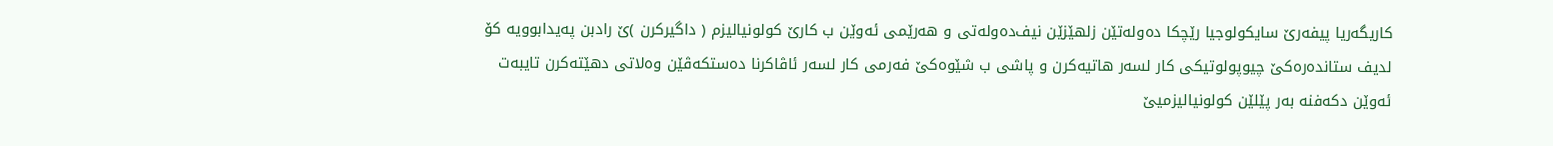كاریگه‌ریا پیفه‌رێ سایكولوجیا رێچكا ده‌وله‌تێن زلهێزێن نیف‌ده‌وله‌تی و هه‌رێمی ئه‌وێن ب كارێ كولونیالیزم ( داگیركرن )ێ رادبن په‌یدابوویه كۆ لدیف ستانده‌ره‌كێ چیوپولوتیكی كار لسه‌ر هاتیه‌‌كرن و پاشی ب شێوه‌كێ فه‌رمی كار لسه‌ر ئاڤاكرنا ده‌ستكه‌ڤێن وه‌لاتی دهێته‌کرن تایبه‌ت ئه‌وێن دكه‌فنه به‌ر پێلێن كولونیالیزمیێ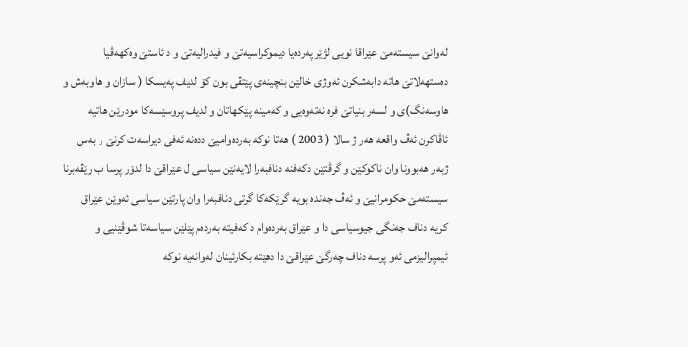له‌وانێ سیسته‌مێ عێراقا نویی لژێر په‌رده‌یا دیموكراسیه‌تێ و فیدرالیه‌تێ و د ئاستێ وه‌كهه‌ڤیا ده‌ستهه‌لاتێ هاته‌‌ دابه‌شكرن ئه‌وژی خالێن بنچینه‌ی پێتڤی بون کۆ لدیف په‌یسكا ( سازان و هاوبه‌ش و هاوسه‌نگ)ی و لسه‌ر بنیاتێ فره‌ نه‌ته‌وه‌یی و كه‌مینه‌ پێكهاتان و لدیف پروسێسه‌كا مودرێن هاتیه‌ ئاڤاكرن ئه‌ڤ واقعه‌ هه‌ر ژ سالا ( 2003 ) هه‌تا نوكه‌ به‌رده‌وامیێ دده‌نه‌ ئه‌فی دیراسه‌ت کرنێ ٫ به‌س ژبه‌ر هه‌بوونا وان ناكوكێن و گرڤتێن دكه‌فنه‌ دنافبه‌را لایه‌نێن سیاسی ل عێراقێ دا لدۆر پرسا ب رێڤه‌برنا سیسته‌مێ حكومرانیێ و ئه‌ڤ جه‌نده‌ بویه‌ گرێكه‌كا گرتی دنافبه‌را وان پارتێن سیاسی ئه‌وێن عێراق كریه‌ دناف جه‌نگی جیوسیاسی دا و عێراق به‌رده‌وام د كه‌فیته‌ به‌رده‌م پێلێن سیاسه‌تا شوڤێنیی و ئیمپرالیزمی ئه‌و پرسه دناف چه‌رگێ عێراقێ دا دهێته‌ بكارئینان له‌وانه‌یه‌ نوكه‌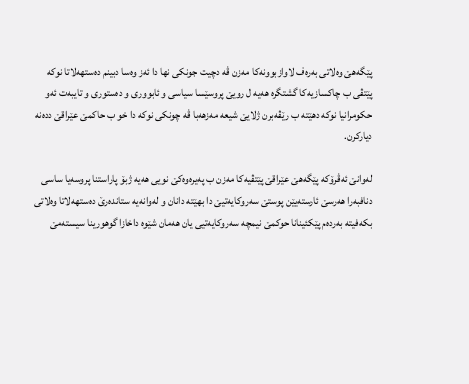پێگه‌هێ وه‌لاتی به‌ره‌ف لاوازبوونه‌كا مه‌زن ڤه‌ دچیت جونكی نها دا ئه‌ز وه‌سا دبینم ده‌ستهه‌لاتا نوكه پێتڤی ب چاكسازیه‌كا گشتگره‌ هه‌یه‌ ل رویێ پروسێسا سیاسی و ئابووری و ده‌ستوری و تایبه‌ت ئه‌و حكومرانیا نوكه‌ دهێته‌ ب رێڤه‌برن ژلایێ شیعه‌ مه‌زهه‌با ڤه‌ چونكی نوكه‌ دا خو ب حاكمێ عێراقێ دده‌نه‌ دیاركرن.

له‌وانێ ئه‌ڤرۆكه‌ پێگه‌هێ عێراقێ پێتڤیه‌کا مه‌زن ب په‌یره‌وه‌كێ نویی هه‌یه ژبۆ پاراستنا پروسه‌یا ساسی دنافبه‌را هه‌رسێ ئارسته‌یێن پوستێ سه‌روكایه‌تیێ دا بهێته‌ دانان و له‌وانه‌یه‌ ستانده‌رێ ده‌ستهه‌لاتا وه‌لاتی بكه‌فیته‌ به‌رده‌م پێكئینانا حوكمێ نیمچه‌ سه‌روكایه‌تیی یان هه‌مان شێوه‌ داخازا گوهورینا سیسته‌مێ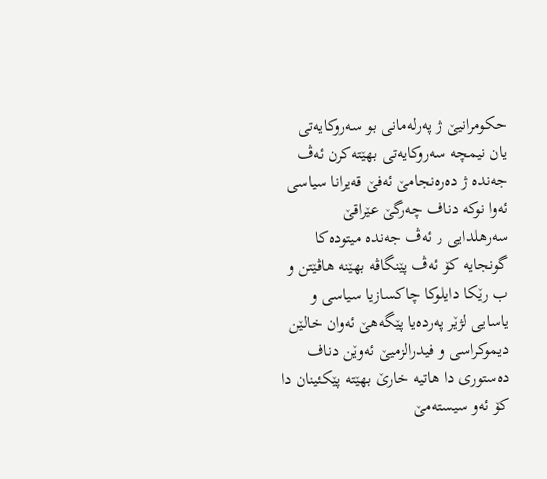حكومرانیێ ژ په‌رله‌مانی بو سه‌روكایه‌تی یان نیمچه‌ سه‌روكایه‌تی بهێته‌كرن ئه‌ڤ جه‌نده‌ ژ ده‌ره‌نجامێ ئه‌فێ قه‌یرانا سیاسی ئه‌وا نوكه‌ دناف چه‌رگێ عێراقێ سه‌رهلدایی ٫ ئه‌ڤ جه‌نده میتوده‌كا گونجایه‌ کۆ ئه‌ڤ پێنگاڤه بهێنه هاڤێتن و ب رێكا دایلوكا چاكسازیا سیاسی و یاسایی لژێر په‌رده‌یا پێگه‌هێ ئه‌وان خالێن دیموكراسی و فیدرالزمیێ ئه‌وێن دناف ده‌ستوری دا هاتیه‌ خارێ بهێته پێکئینان دا كۆ ئه‌و سیسته‌مێ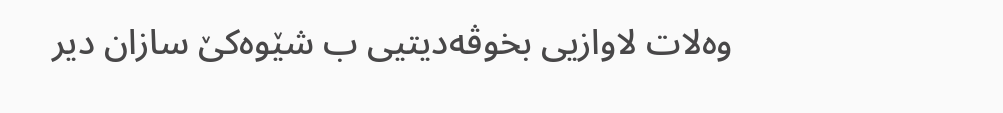وه‌لات لاوازیی بخوڤه‌دیتیی ب شێوه‌كێ سازان دیر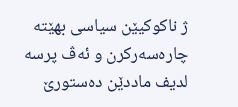ژ ناکوکیێن سیاسی‌ بهێته‌ چاره‌سه‌ركرن و ئه‌ڤ پرسه‌ لدیف ماددێن ده‌ستورێ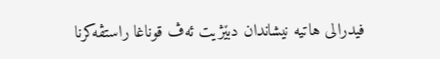فیدرالی هاتیه نیشاندان دبێژیت ئه‌ڤ قوناغا راستڤه‌كرنا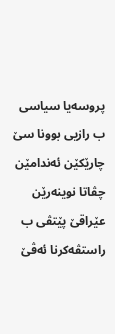پروسه‌یا سیاسی ب رازیی بوونا سێ چارێكێن ئه‌ندامێن چڤاتا نوینه‌رێن عێراقێ پێتڤی ب راستڤه‌کرنا ئه‌ڤێ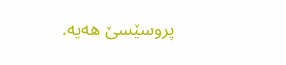پروسێسێ هه‌یه.